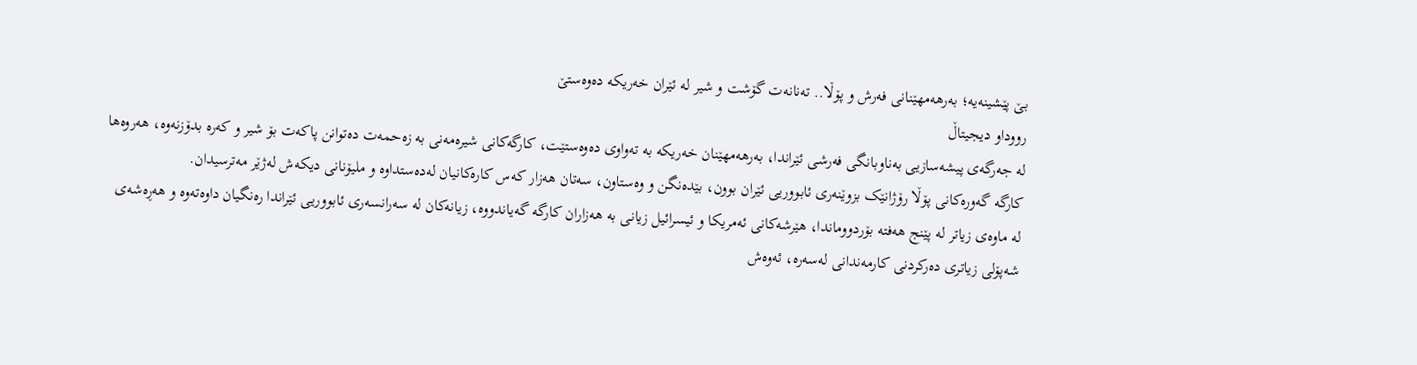بێ پێشینەیە؛ بەرهەمهێنانی فەرش و پۆڵا.. تەنانەت گۆشت و شیر لە ئێران خەریکە دەوەستێ
رووداو دیجیتاڵ
لە جەرگەی پیشەسازیی بەناوبانگی فەرشی ئێراندا، بەرهەمهێنان خەریکە بە تەواوی دەوەستێت، کارگەکانی شیرەمەنی بە زەحمەت دەتوانن پاکەت بۆ شیر و کەرە بدۆزنەوە، هەروەها کارگە گەورەکانی پۆڵا رۆژانێک بزوێنەری ئابووریی ئێران بوون، بێدەنگن و وەستاون، سەتان هەزار کەس کارەکانیان لەدەستداوە و ملیۆنانی دیکەش لەژێر مەترسیدان.
لە ماوەی زیاتر لە پێنج هەفتە بۆردووماندا، هێرشەکانی ئەمریکا و ئیسرائیل زیانی بە هەزاران کارگە گەیاندووە، زیانەکان لە سەرانسەری ئابووریی ئێراندا رەنگیان داوەتەوە و هەڕەشەی شەپۆلی زیاتری دەرکردنی کارمەندانی لەسەرە، ئەوەش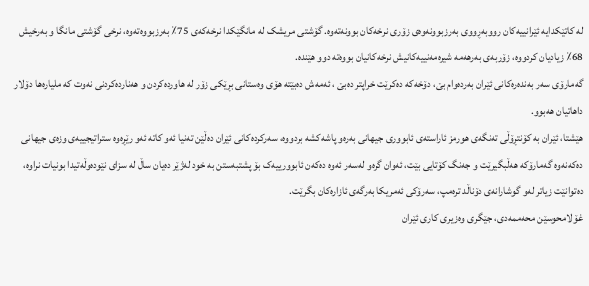لە کاتێکدایە ئێرانییەکان رووبەڕووی بەرزبوونەوەی زۆری نرخەکان بوونەتەوە. گۆشتی مریشک لە مانگێکدا نرخەکەی 75٪ بەرزبووەتەوە، نرخی گۆشتی مانگا و بەرخیش 68٪ زیادیان کردووە، زۆربەی بەرهەمە شیرەمەنییەکانیش نرخەکانیان بووەتە دوو هێندە.
گەمارۆی سەر بەندەرەکانی ئێران بەردەوام بێ، دۆخەکە دەکرێت خراپتر دەبێ ، ئەمەش دەبێتە هۆی وەستانی بڕێکی زۆر لە هاوردەکردن و هەناردەکردنی نەوت کە ملیارەها دۆلار داهاتیان هەبوو.
هێشتا، ئێران بە کۆنتڕۆڵی تەنگەی هورمز ئاراستەی ئابووری جیهانی بەرەو پاشەکشە بردووە، سەرکردەکانی ئێران دەڵێن تەنیا ئەو کاتە ئەو رێڕەوە ستراتیجییەی وزەی جیهانی دەکەنەوە گەمارۆکە هەڵبگیرێت و جەنگ کۆتایی بێت، ئەوان گرەو لەسەر ئەوە دەکەن ئابوورییەک بۆ پشتبەستن بە خود لەژێر دەیان ساڵ لە سزای نێودەوڵەتیدا بونیات نراوە، دەتوانێت زیاتر لەو گوشارانەی دۆناڵد ترەمپ، سەرۆکی ئەمریکا بەرگەی ئازارەکان بگرێت.
غۆلامحوسێن محەممەدی، جێگری وەزیری کاری ئێران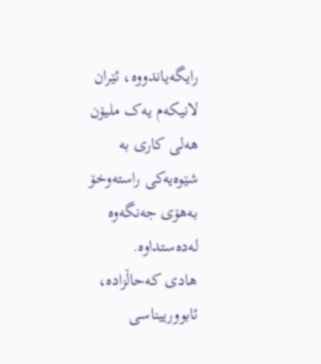رایگەیاندووە، ئێران لانیکەم یەک ملیۆن هەلی کاری بە شێوەیەکی راستەوخۆ بەهۆی جەنگەوە لەدەستداوە.
هادی کەحاڵزادە، ئابوورییناسی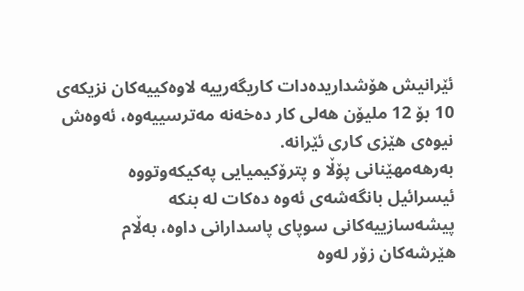ئێرانیش هۆشداریدەدات کاریگەرییە لاوەکییەکان نزیکەی 10 بۆ 12 ملیۆن هەلی کار دەخەنە مەترسییەوە، ئەوەش نیوەی هێزی کاری ئێرانە.
بەرهەمهێنانی پۆڵا و پترۆکیمیایی پەکیکەوتووە
ئیسرائیل بانگەشەی ئەوە دەکات لە بنکە پیشەسازییەکانی سوپای پاسدارانی داوە، بەڵام هێرشەکان زۆر لەوە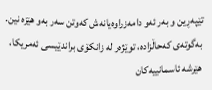تێپەڕین و بەر ئەو دامەزراوەیانەش کەوتن سەر بەو هێزە نین.
بەگوتەی کەحاڵزادە، توێژەر لە زانکۆی براندێیسی ئەمریکا، هێرشە ئاسمانییەکان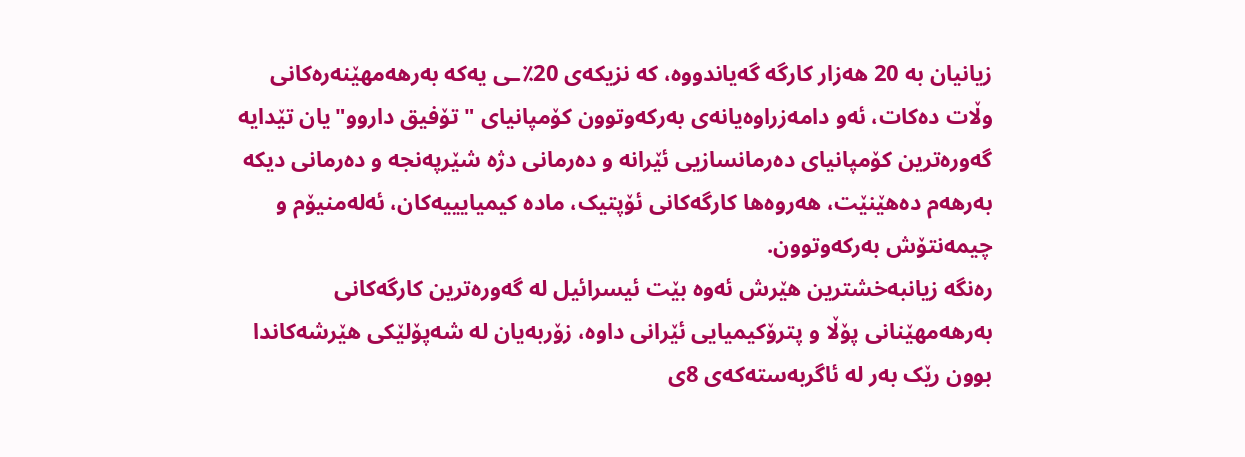زیانیان بە 20 هەزار کارگە گەیاندووە، کە نزیکەی 20٪ـی یەکە بەرهەمهێنەرەکانی وڵات دەکات، ئەو دامەزراوەیانەی بەرکەوتوون کۆمپانیای "تۆفیق داروو"یان تێدایە گەورەترین کۆمپانیای دەرمانسازیی ئێرانە و دەرمانی دژە شێرپەنجە و دەرمانی دیکە بەرهەم دەهێنێت، هەروەها کارگەکانی ئۆپتیک، مادە کیمیایییەکان، ئەلەمنیۆم و چیمەنتۆش بەرکەوتوون.
رەنگە زیانبەخشترین هێرش ئەوە بێت ئیسرائیل لە گەورەترین کارگەکانی بەرهەمهێنانی پۆڵا و پترۆکیمیایی ئێرانی داوە، زۆربەیان لە شەپۆلێکی هێرشەکاندا بوون رێک بەر لە ئاگربەستەکەی 8ی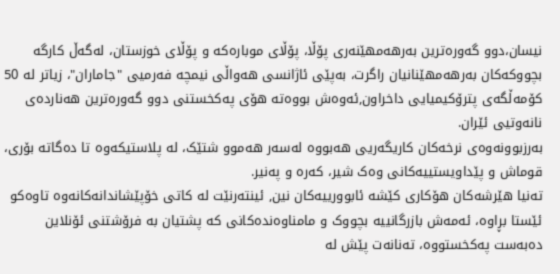نیسان،دوو گەورەترین بەرهەمهێنەری پۆڵا، پۆڵای موبارەکە و پۆڵای خوزستان، لەگەڵ کارگە بچووکەکان بەرهەمهێنانیان راگرت، بەپێی ئاژانسی هەواڵی نیمچە فەرمیی "جاماران"، زیاتر لە 50 کۆمەڵگەی پترۆکیمیایی داخراون,ئەوەش بووەتە هۆی پەکخستنی دوو گەورەترین هەناردەی نانەوتیی ئێران.
بەرزبوونەوەی نرخەکان کاریگەریی هەبووە لەسەر هەموو شتێک، لە پلاستیکەوە تا دەگاتە بۆری، قوماش و پێداویستییەکانی وەک شیر، کەرە و پەنیر.
تەنیا هێرشەکان هۆکاری کێشە ئابوورییەکان نین, ئینتەرنێت لە کاتی خۆپێشاندانەکانەوە تاوەکو ئێستا بڕاوە، ئەمەش بازرگانییە بچووک و مامناوەندەکانی کە پشتیان بە فرۆشتنی ئۆنلاین دەبەست پەکخستووە، تەنانەت پێش لە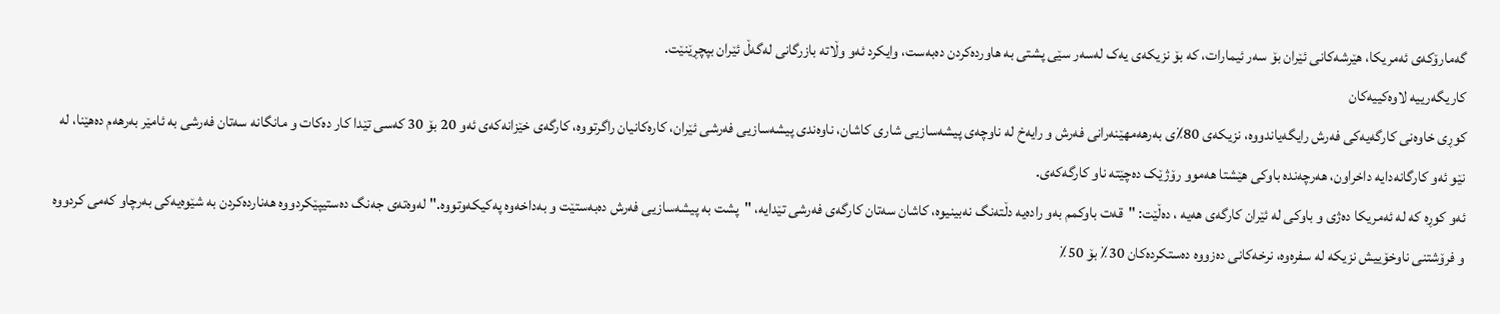گەمارۆکەی ئەمریکا، هێرشەکانی ئێران بۆ سەر ئیمارات، کە بۆ نزیکەی یەک لەسەر سێی پشتی بە هاوردەکردن دەبەست، وایکرد ئەو وڵاتە بازرگانی لەگەڵ ئێران بپچڕێنێت.
کاریگەرییە لاوەکییەکان
کوڕی خاوەنی کارگەیەکی فەرش رایگەیاندووە، نزیکەی 80٪ی بەرهەمهێنەرانی فەرش و رایەخ لە ناوچەی پیشەسازیی شاری کاشان، ناوەندی پیشەسازیی فەرشی ئێران، کارەکانیان راگرتووە، کارگەی خێزانەکەی ئەو 20 بۆ 30 کەسی تێدا کار دەکات و مانگانە سەتان فەرشی بە ئامێر بەرهەم دەهێنا، لە نێو ئەو کارگانەدایە داخراون، هەرچەندە باوکی هێشتا هەموو رۆژێک دەچێتە ناو کارگەکەی.
ئەو کوڕە کە لە ئەمریکا دەژی و باوکی لە ئێران کارگەی هەیە ، دەڵێت: "قەت باوکمم بەو رادەیە دڵتەنگ نەبینیوە، کاشان سەتان کارگەی فەرشی تێدایە، "پشت بە پیشەسازیی فەرش دەبەستێت و بەداخەوە پەکیکەوتووە." لەوەتەی جەنگ دەستیپێکردووە هەناردەکردن بە شێوەیەکی بەرچاو کەمی کردووە و فرۆشتنی ناوخۆییش نزیکە لە سفرەوە، نرخەکانی دەزووە دەستکردەکان 30٪ بۆ 50٪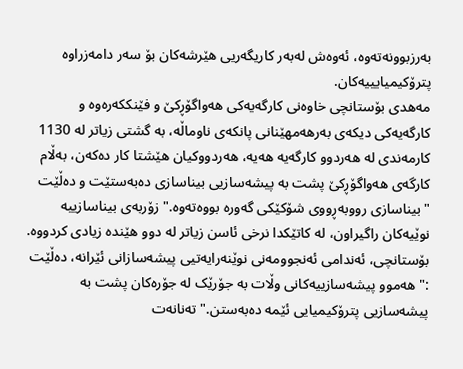بەرزبوونەتەوە، ئەوەش لەبەر کاریگەریی هێرشەکان بۆ سەر دامەزراوە پترۆکیمیایییەکان.
مەهدی بۆستانچی خاوەنی کارگەیەکی هەواگۆڕکێ و فێنککەرەوە و کارگەیەکی دیکەی بەرهەمهێنانی پانکەی ناوماڵە، بە گشتی زیاتر لە 1130 کارمەندی لە هەردوو کارگەیە هەیە، هەردووکیان هێشتا کار دەکەن، بەڵام کارگەی هەواگۆڕکێ پشت بە پیشەسازیی بیناسازی دەبەستێت و دەڵێت "بیناسازی رووبەڕووی شۆکێکی گەورە بووەتەوە." زۆربەی بیناسازییە نوێیەکان راگیراون، لە کاتێکدا نرخی ئاسن زیاتر لە دوو هێندە زیادی کردووە.
بۆستانچی، ئەندامی ئەنجوومەنی نوێنەرایەتیی پیشەسازانی ئێرانە، دەڵێت :"هەموو پیشەسازییەکانی وڵات بە جۆرێک لە جۆرەکان پشت بە پیشەسازیی پترۆکیمیایی ئێمە دەبەستن." تەنانەت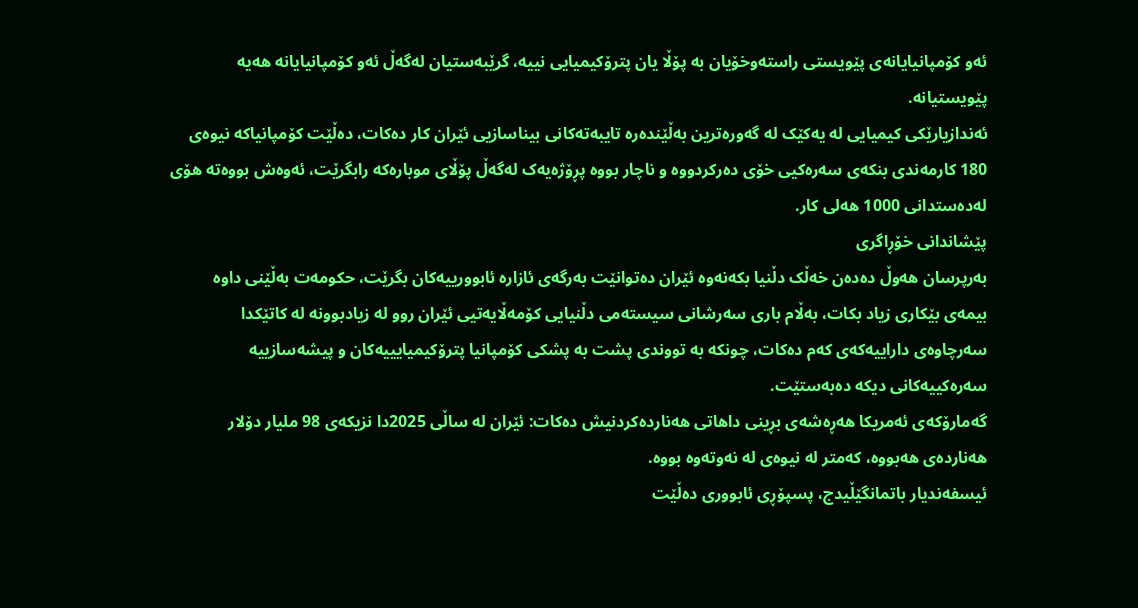ئەو کۆمپانیایانەی پێویستی راستەوخۆیان بە پۆڵا یان پترۆکیمیایی نییە، گرێبەستیان لەگەڵ ئەو کۆمپانیایانە هەیە پێویستیانە.
ئەندازیارێکی کیمیایی لە یەکێک لە گەورەترین بەڵێندەرە تایبەتەکانی بیناسازیی ئێران کار دەکات، دەڵێت کۆمپانیاکە نیوەی 180 کارمەندی بنکەی سەرەکیی خۆی دەرکردووە و ناچار بووە پڕۆژەیەک لەگەڵ پۆڵای موبارەکە رابگرێت، ئەوەش بووەتە هۆی لەدەستدانی 1000 هەلی کار.
پێشاندانی خۆڕاگری
بەرپرسان هەوڵ دەدەن خەڵک دڵنیا بکەنەوە ئێران دەتوانێت بەرگەی ئازارە ئابوورییەکان بگرێت، حکومەت بەڵێنی داوە بیمەی بێکاری زیاد بکات، بەڵام باری سەرشانی سیستەمی دڵنیایی کۆمەڵایەتیی ئێران روو لە زیادبوونە لە کاتێکدا سەرچاوەی داراییەکەی کەم دەکات، چونکە بە تووندی پشت بە پشکی کۆمپانیا پترۆکیمیایییەکان و پیشەسازییە سەرەکییەکانی دیکە دەبەستێت.
گەمارۆکەی ئەمریکا هەڕەشەی بڕینی داهاتی هەناردەکردنیش دەکات: ئێران لە ساڵی 2025دا نزیکەی 98 ملیار دۆلار هەناردەی هەبووە، کەمتر لە نیوەی لە نەوتەوە بووە.
ئیسفەندیار باتمانگێڵیدج، پسپۆڕی ئابووری دەڵێت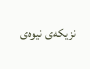نزیکەی نیوەی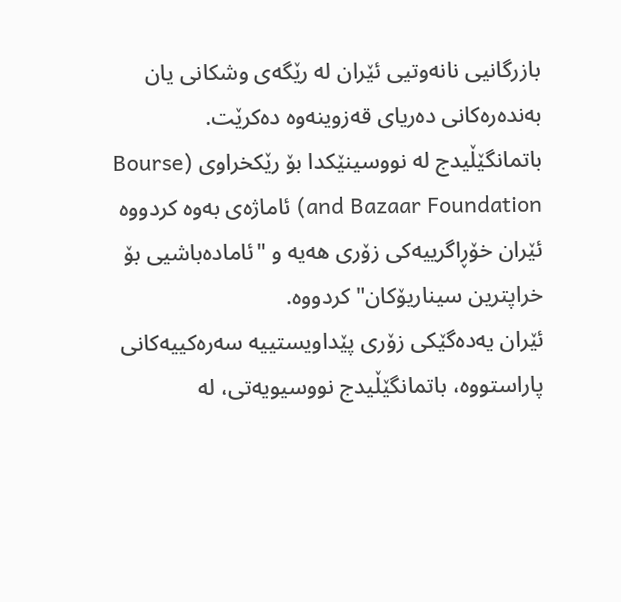بازرگانیی نانەوتیی ئێران لە رێگەی وشکانی یان بەندەرەکانی دەریای قەزوینەوە دەکرێت.
باتمانگێڵیدج لە نووسینێکدا بۆ رێکخراوی (Bourse and Bazaar Foundation) ئاماژەی بەوە کردووە ئێران خۆڕاگرییەکی زۆری هەیە و "ئامادەباشیی بۆ خراپترین سیناریۆکان" کردووە.
ئێران یەدەگێکی زۆری پێداویستییە سەرەکییەکانی پاراستووە، باتمانگێڵیدج نووسیویەتی، لە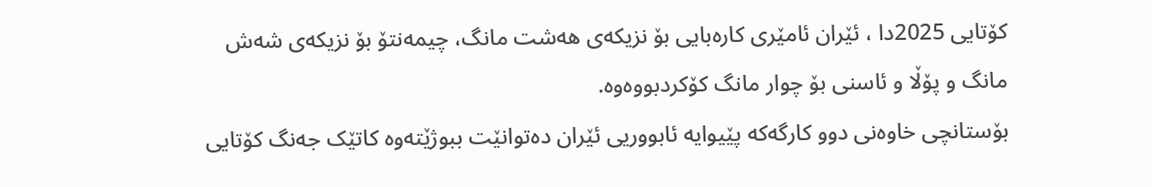کۆتایی 2025دا ، ئێران ئامێری کارەبایی بۆ نزیکەی هەشت مانگ، چیمەنتۆ بۆ نزیکەی شەش مانگ و پۆڵا و ئاسنی بۆ چوار مانگ کۆکردبووەوە.
بۆستانچی خاوەنی دوو کارگەکە پێیوایە ئابووریی ئێران دەتوانێت ببوژێتەوە کاتێک جەنگ کۆتایی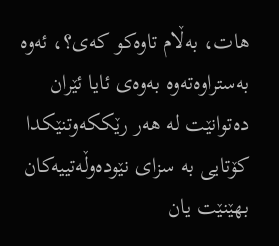هات، بەڵام تاوەکو کەی؟، ئەوە بەستراوەتەوە بەوەی ئایا ئێران دەتوانێت لە هەر رێککەوتنێکدا کۆتایی بە سزای نێودەوڵەتییەکان بهێنێت یان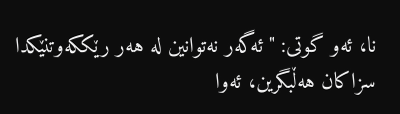نا، ئەو گوتی: "ئەگەر نەتوانین لە هەر رێککەوتنێکدا سزاکان هەڵبگرین، ئەوا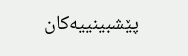پێشبینییەکان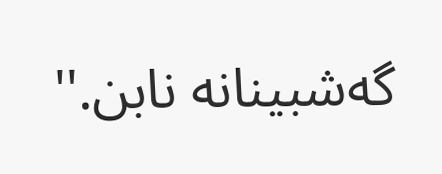گەشبینانە نابن.''